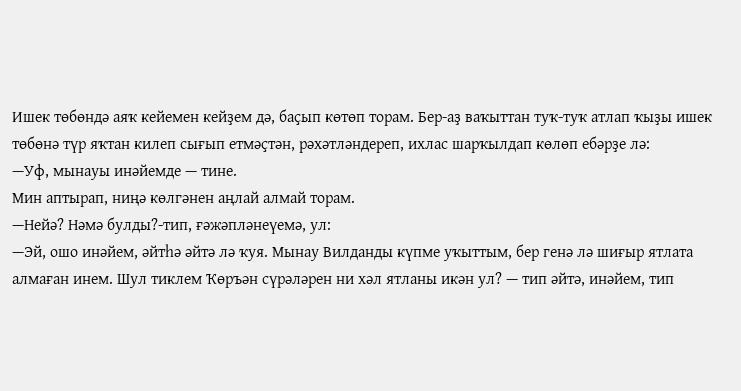Ишек төбөндә аяҡ кейемен кейҙем дә, баҫып көтөп торам. Бер-аҙ ваҡыттан туҡ-туҡ атлап ҡыҙы ишек төбөнә түр яҡтан килеп сығып етмәҫтән, рәхәтләндереп, ихлас шарҡылдап көлөп ебәрҙе лә:
—Уф, мынауы инәйемде — тине.
Мин аптырап, ниңә көлгәнен аңлай алмай торам.
—Нейә? Нәмә булды?-тип, ғәжәпләнеүемә, ул:
—Эй, ошо инәйем, әйтһә әйтә лә ҡуя. Мынау Вилданды күпме уҡыттым, бер генә лә шиғыр ятлата алмаған инем. Шул тиклем Ҡөръән сүрәләрен ни хәл ятланы икән ул? — тип әйтә, инәйем, тип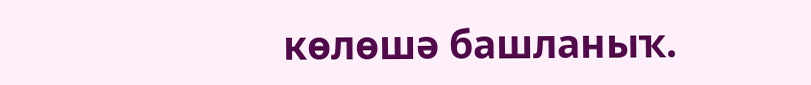көлөшә башланыҡ.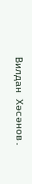Вилдан Хәсәнов.